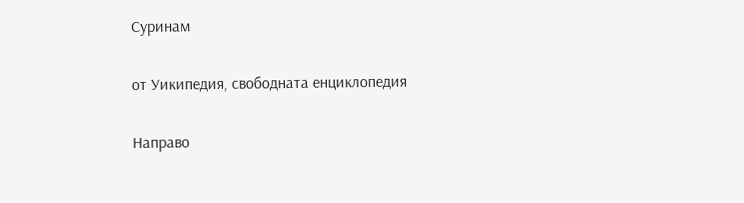Суринам

от Уикипедия, свободната енциклопедия

Направо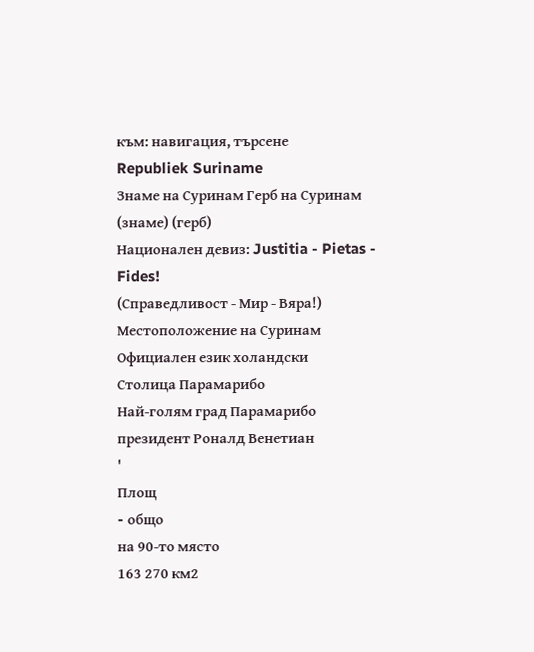към: навигация, търсене
Republiek Suriname
Знаме на Суринам Герб на Суринам
(знаме) (герб)
Национален девиз: Justitia - Pietas - Fides!
(Справедливост - Мир - Вяра!)
Местоположение на Суринам
Официален език холандски
Столица Парамарибо
Най-голям град Парамарибо
президент Роналд Венетиан
'
Площ
- oбщо
на 90-то място
163 270 км2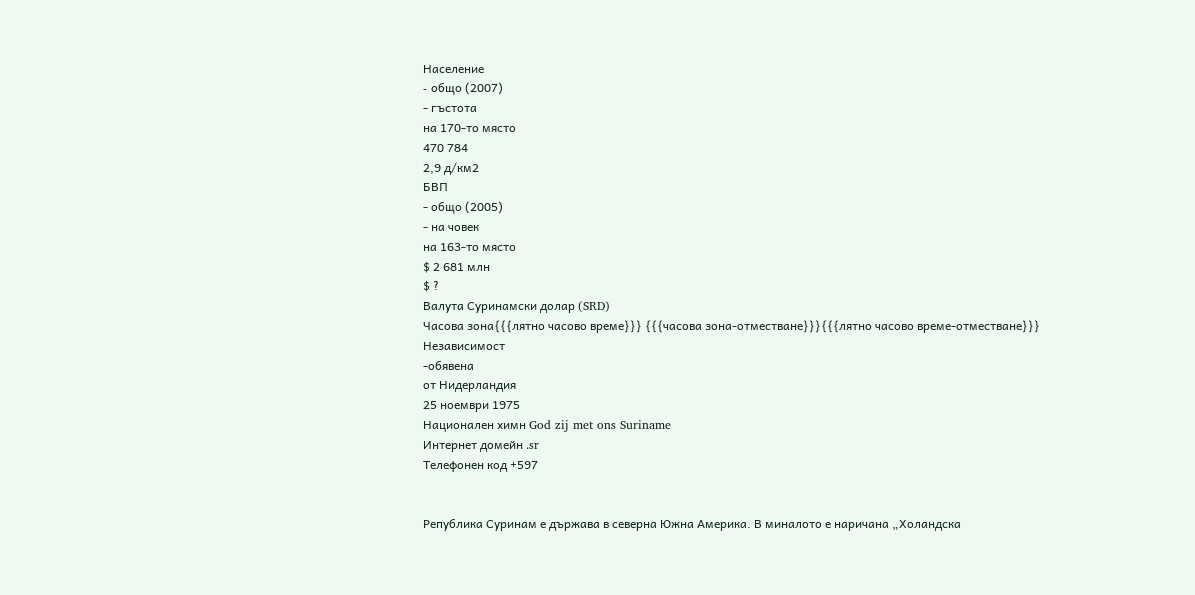Население
- oбщо (2007)
- гъстота
на 170-то място
470 784
2,9 д/км2
БВП
- общо (2005)
- на човек
на 163-то място
$ 2 681 млн
$ ?
Валута Суринамски долар (SRD)
Часова зона{{{лятно часово време}}} {{{часова зона-отместване}}}{{{лятно часово време-отместване}}}
Независимост
-обявена
от Нидерландия
25 ноември 1975
Национален химн God zij met ons Suriname
Интернет домейн .sr
Телефонен код +597


Република Суринам е държава в северна Южна Америка. В миналото е наричана „Холандска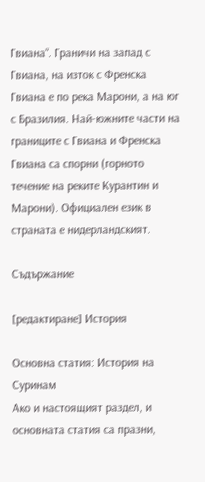Гвиана“. Граничи на запад с Гвиана, на изток с Френска Гвиана е по река Марони, а на юг с Бразилия. Най-южните части на границите с Гвиана и Френска Гвиана са спорни (горното течение на реките Курантин и Марони). Официален език в страната е нидерландският.

Съдържание

[редактиране] История

Основна статия: История на Суринам
Ако и настоящият раздел, и основната статия са празни,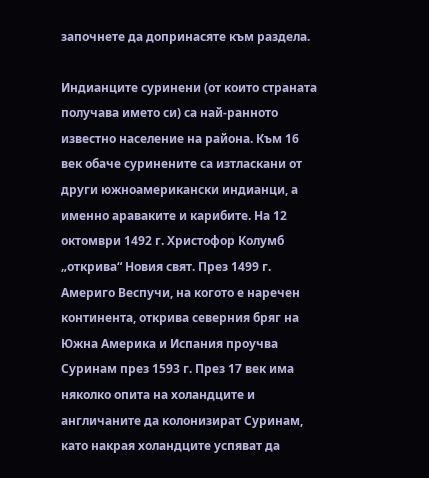започнете да допринасяте към раздела.

Индианците суринени (от които страната получава името си) са най-ранното известно население на района. Към 16 век обаче суринените са изтласкани от други южноамерикански индианци, а именно араваките и карибите. На 12 октомври 1492 г. Христофор Колумб „открива“ Новия свят. През 1499 г. Америго Веспучи, на когото е наречен континента, открива северния бряг на Южна Америка и Испания проучва Суринам през 1593 г. През 17 век има няколко опита на холандците и англичаните да колонизират Суринам, като накрая холандците успяват да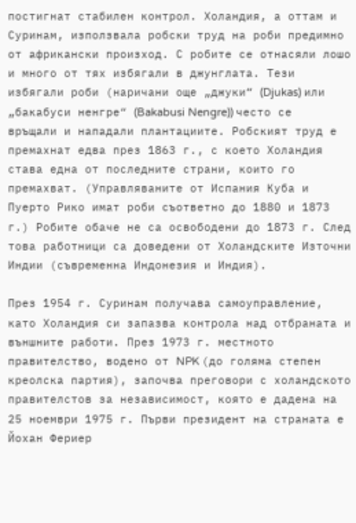постигнат стабилен контрол. Холандия, а оттам и Суринам, използвала робски труд на роби предимно от африкански произход. С робите се отнасяли лошо и много от тях избягали в джунглата. Тези избягали роби (наричани още „джуки“ (Djukas) или „бакабуси ненгре“ (Bakabusi Nengre)) често се връщали и нападали плантациите. Робският труд е премахнат едва през 1863 г., с което Холандия става една от последните страни, които го премахват. (Управляваните от Испания Куба и Пуерто Рико имат роби съответно до 1880 и 1873 г.) Робите обаче не са освободени до 1873 г. След това работници са доведени от Холандските Източни Индии (съвременна Индонезия и Индия).

През 1954 г. Суринам получава самоуправление, като Холандия си запазва контрола над отбраната и външните работи. През 1973 г. местното правителство, водено от NPK (до голяма степен креолска партия), започва преговори с холандското правителстов за независимост, която е дадена на 25 ноември 1975 г. Първи президент на страната е Йохан Фериер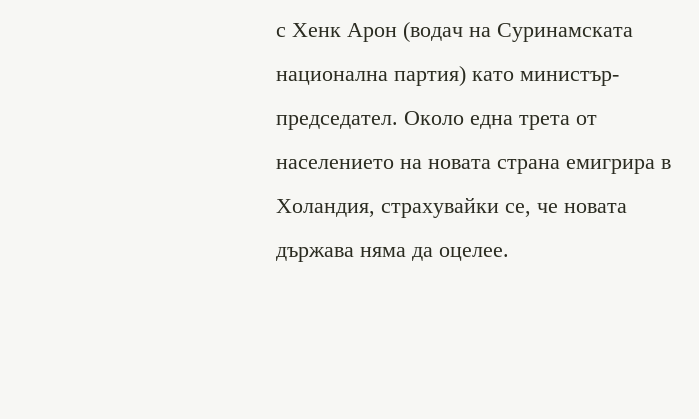с Хенк Арон (водач на Суринамската национална партия) като министър-председател. Около една трета от населението на новата страна емигрира в Холандия, страхувайки се, че новата държава няма да оцелее.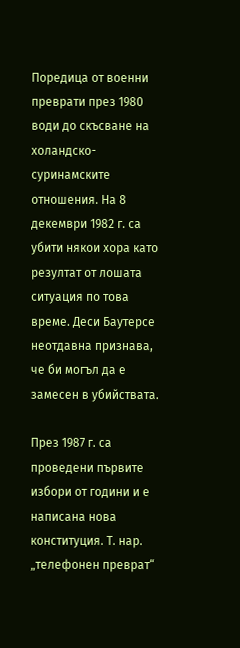Поредица от военни преврати през 1980 води до скъсване на холандско-суринамските отношения. На 8 декември 1982 г. са убити някои хора като резултат от лошата ситуация по това време. Деси Баутерсе неотдавна признава, че би могъл да е замесен в убийствата.

През 1987 г. са проведени първите избори от години и е написана нова конституция. Т. нар. „телефонен преврат“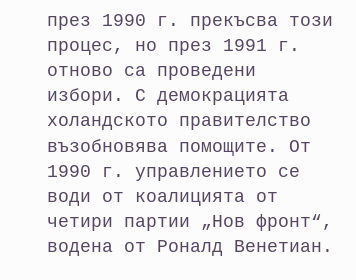през 1990 г. прекъсва този процес, но през 1991 г. отново са проведени избори. С демокрацията холандското правителство възобновява помощите. От 1990 г. управлението се води от коалицията от четири партии „Нов фронт“, водена от Роналд Венетиан.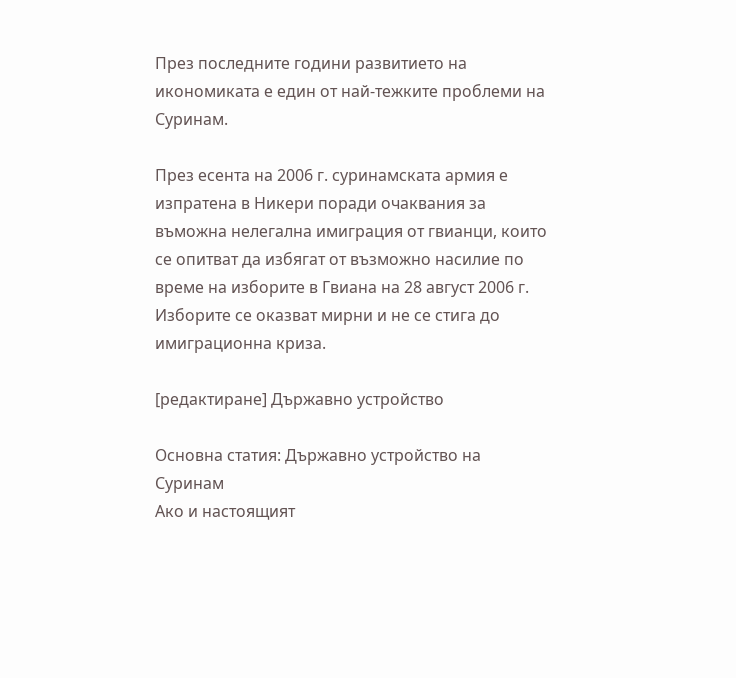През последните години развитието на икономиката е един от най-тежките проблеми на Суринам.

През есента на 2006 г. суринамската армия е изпратена в Никери поради очаквания за въможна нелегална имиграция от гвианци, които се опитват да избягат от възможно насилие по време на изборите в Гвиана на 28 август 2006 г. Изборите се оказват мирни и не се стига до имиграционна криза.

[редактиране] Държавно устройство

Основна статия: Държавно устройство на Суринам
Ако и настоящият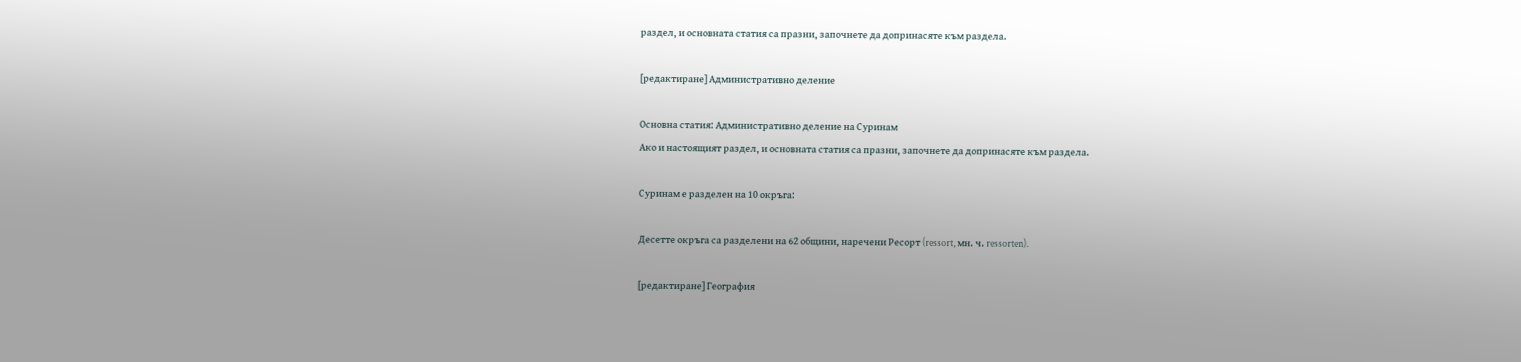раздел, и основната статия са празни, започнете да допринасяте към раздела.

[редактиране] Административно деление

Основна статия: Административно деление на Суринам
Ако и настоящият раздел, и основната статия са празни, започнете да допринасяте към раздела.

Суринам е разделен на 10 окръга:

Десетте окръга са разделени на 62 общини, наречени Ресорт (ressort, мн. ч. ressorten).

[редактиране] География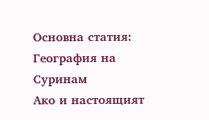Основна статия: География на Суринам
Ако и настоящият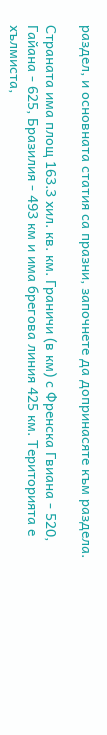раздел, и основната статия са празни, започнете да допринасяте към раздела.

Страната има площ 163.3 хил. кв. км. Граничи (в км) с Френска Гвиана - 520, Гайана - 625, Бразилия - 493 км и има брегова линия 425 км. Територията е хълмиста,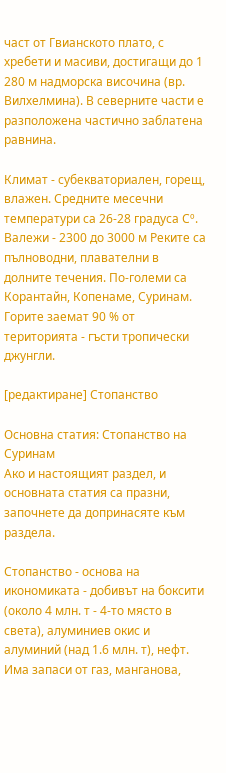част от Гвианското плато, с хребети и масиви, достигащи до 1 280 м надморска височина (вр. Вилхелмина). В северните части е разположена частично заблатена равнина.

Климат - субекваториален, горещ, влажен. Средните месечни температури са 26-28 градуса Сº. Валежи - 2300 до 3000 м Реките са пълноводни, плавателни в долните течения. По-големи са Корантайн, Копенаме, Суринам. Горите заемат 90 % от територията - гъсти тропически джунгли.

[редактиране] Стопанство

Основна статия: Стопанство на Суринам
Ако и настоящият раздел, и основната статия са празни, започнете да допринасяте към раздела.

Стопанство - основа на икономиката - добивът на боксити (около 4 млн. т - 4-то място в света), алуминиев окис и алуминий (над 1.6 млн. т), нефт. Има запаси от газ, манганова,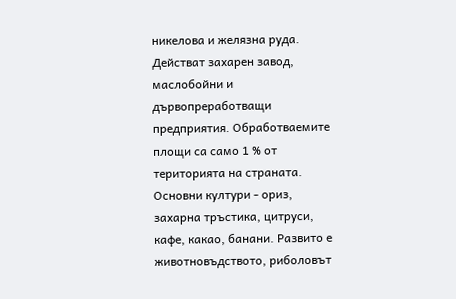никелова и желязна руда. Действат захарен завод, маслобойни и дървопреработващи предприятия. Обработваемите площи са само 1 % от територията на страната. Основни култури - ориз, захарна тръстика, цитруси, кафе, какао, банани. Развито е животновъдството, риболовът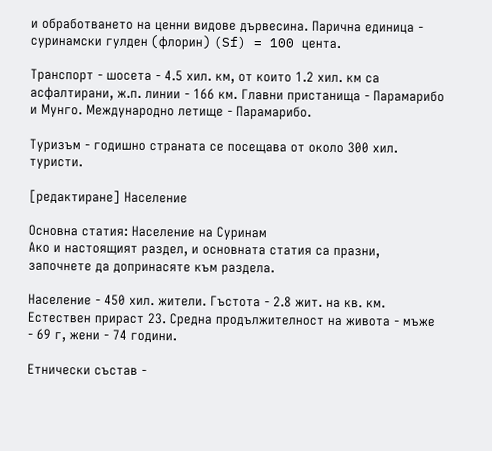и обработването на ценни видове дървесина. Парична единица - суринамски гулден (флорин) (Sf) = 100 цента.

Транспорт - шосета - 4.5 хил. км, от които 1.2 хил. км са асфалтирани, ж.п. линии - 166 км. Главни пристанища - Парамарибо и Мунго. Международно летище - Парамарибо.

Туризъм - годишно страната се посещава от около 300 хил. туристи.

[редактиране] Население

Основна статия: Население на Суринам
Ако и настоящият раздел, и основната статия са празни, започнете да допринасяте към раздела.

Население - 450 хил. жители. Гъстота - 2.8 жит. на кв. км. Естествен прираст 23. Средна продължителност на живота - мъже - 69 г, жени - 74 години.

Етнически състав -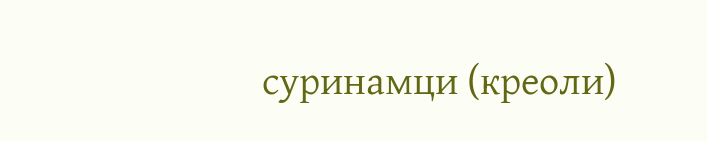суринамци (креоли)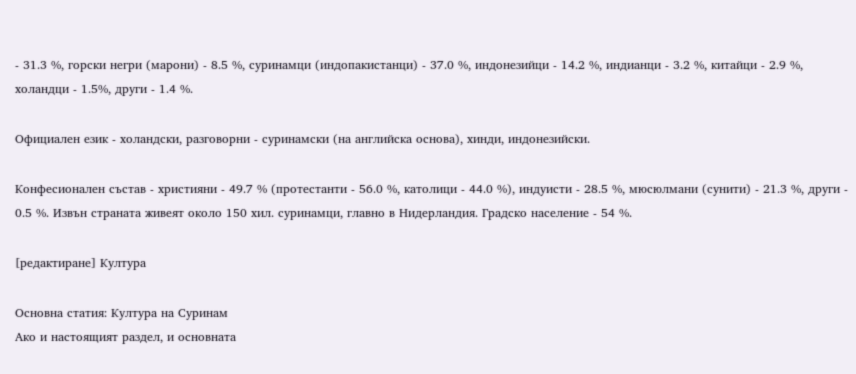- 31.3 %, горски негри (марони) - 8.5 %, суринамци (индопакистанци) - 37.0 %, индонезийци - 14.2 %, индианци - 3.2 %, китайци - 2.9 %, холандци - 1.5%, други - 1.4 %.

Официален език - холандски, разговорни - суринамски (на английска основа), хинди, индонезийски.

Конфесионален състав - християни - 49.7 % (протестанти - 56.0 %, католици - 44.0 %), индуисти - 28.5 %, мюсюлмани (сунити) - 21.3 %, други - 0.5 %. Извън страната живеят около 150 хил. суринамци, главно в Нидерландия. Градско население - 54 %.

[редактиране] Култура

Основна статия: Култура на Суринам
Ако и настоящият раздел, и основната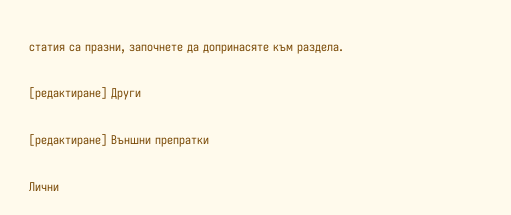статия са празни, започнете да допринасяте към раздела.

[редактиране] Други

[редактиране] Външни препратки

Лични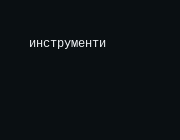инструменти